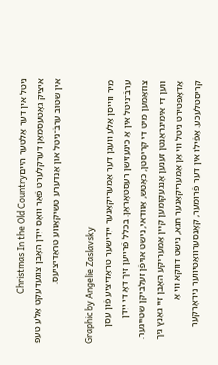ניטל אין דער אַלטער הייםChristmas In the Old Country
איציק גאָטעסמאַן דערקלערט פֿאַר וואָס ייִדן האָבן צוגעדעקט אַלע טעפּ אין שטוב ערבֿ־ניטל און אַנדערע טשיקאַווע טראַדיציעס.

Graphic by Angelie Zaslavsky
מיר ווייסן אַלע וועגן דער אַמעריקאַנער ייִדישער טראַדיציע פֿון עסן ערבֿ־ניטל אין אַ כינעזישן רעסטאָראַן. בכלל פֿרייען זיך דאָ די ייִדן צוזאַמען מיט די קריסטן, כאָטש, אַוודאי, נישט אויפֿן זעלביקן שטייגער.
ווען די אימיגראַנטן זענען אָנגעקומען קיין אַמעריקע האָבן זיי גאַנץ גיך אַדאָפּטירט ניטל ווי אַן אַמעריקאַנער חגא, נישט דווקא ווי אַ קריסטלעכע. אַפֿילו אין דער פֿרומער, קאָנסערוואַטיווער ניו־אָרקער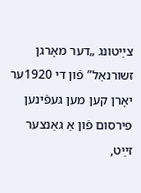צײַטונג „דער מאָרגן זשורנאַל” פֿון די 1920ער יאָרן קען מען געפֿינען פּירסום פֿון אַ גאַנצער זײַט,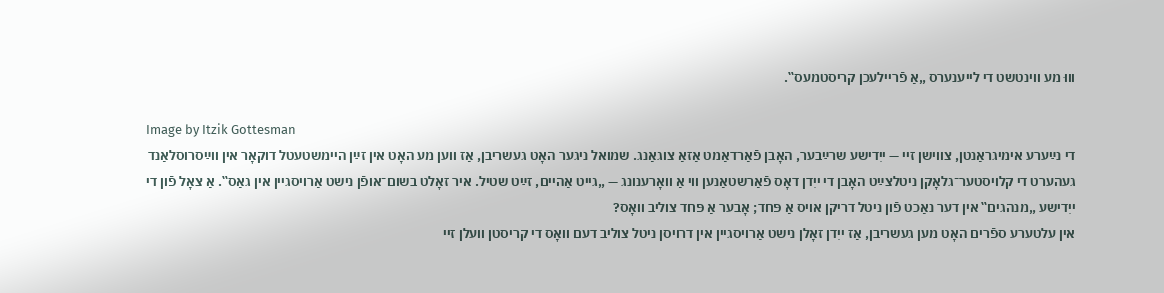וווּ מע ווינטשט די לייענערס „אַ פֿריילעכן קריסטמעס‟.

Image by Itzik Gottesman
די נײַערע אימיגראַנטן, צווישן זיי — ייִדישע שרײַבער, האָבן פֿאַרדאַמט אַזאַ צוגאַנג. שמואל ניגער האָט געשריבן, אַז ווען מע האָט אין זײַן היימשטעטל דוקאָר אין ווײַסרוסלאַנד געהערט די קלויסטער־גלאָקן ניטלצײַט האָבן די ייִדן דאָס פֿאַרשטאַנען ווי אַ וואָרענונג — „גייט אַהיים, זײַט שטיל. איר זאָלט בשום־אופֿן נישט אַרויסגיין אין גאַס‟. אַ צאָל פֿון די ייִדישע „מנהגים‟ אין דער נאַכט פֿון ניטל דריקן אויס אַ פּחד; אָבער אַ פּחד צוליב וואָס?
אין עלטערע ספֿרים האָט מען געשריבן, אַז ייִדן זאָלן נישט אַרויסגיין אין דרויסן ניטל צוליב דעם וואָס די קריסטן וועלן זיי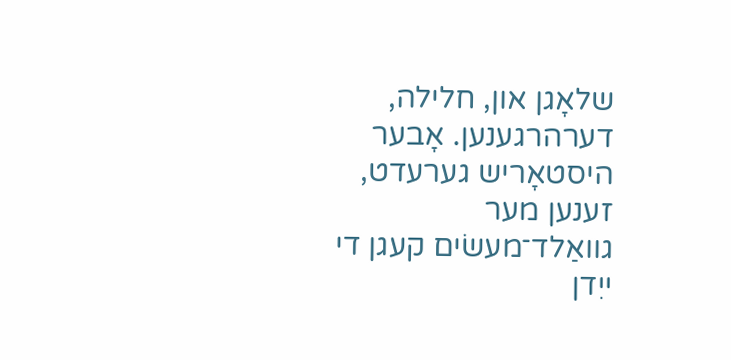שלאָגן און, חלילה, דערהרגענען. אָבער היסטאָריש גערעדט, זענען מער גוואַלד־מעשׂים קעגן די ייִדן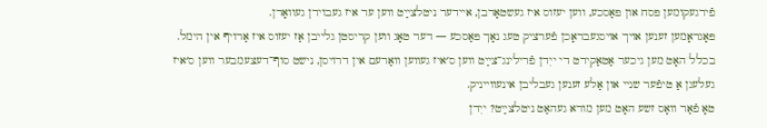פֿירגעקומען פּסח און פּאַסכע, ווען יעזוס איז געשטאָרבן, איידער ניטלצײַט ווען ער איז געבוירן געוואָרן.
פּאָגראָמען זענען אויך אויסגעבראָכן פֿערציק טעג נאָך פּאַסכע — דער טאָג ווען קריסטן גלייבן אַז יעזוס איז אַרויף אין הימל. בכלל האָט מען גיכער אַטאַקירט די ייִדן פֿרילינג־צײַט ווען ס׳איז געווען וואַרעם אין דרויסן, נישט סוף־דעצעמבער ווען ס׳איז געלעגן אַ טיפֿער שניי און אַלע זענען געבליבן אינעווייניק.
טאָ פֿאַר וואָס זשע האָט מען מורא געהאַט ניטלצײַט? ייִדן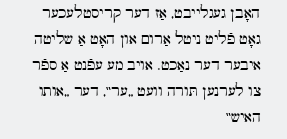האָבן געגלייבט, אַז דער קריסטלעכער גאָט פֿליט ניטל אַרום און האָט אַ שליטה איבער דער נאַכט. אויב מע עפֿנט אַ ספֿר צו לערנען תּורה וועט „ער‟, דער „אותו האיש‟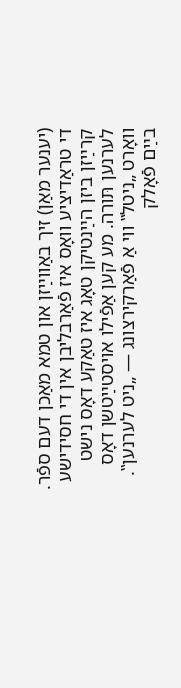(יענער מאַן) זיך באַווײַזן און טמא מאַכן דעם ספֿר. די טראַדיציע וואָס איז פֿאַרבליבן אין די חסידישע קרײַזן ביזן הײַנטיקן טאָג איז טאַקע דאָס נישט לערנען תּורה. מע קען אַפֿילו אויסטײַטשן דאָס וואָרט „ניטל‟ ווי אַ פֿאַרקירצונג — „ניט לערנען‟. בײַם פֿאָלק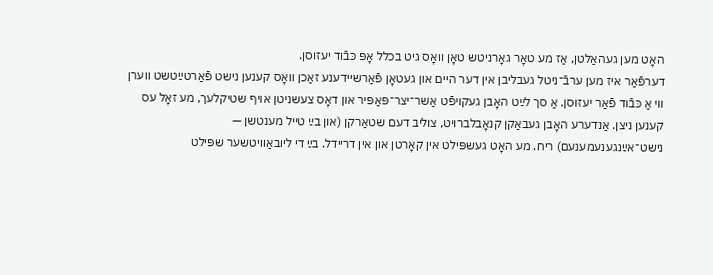האָט מען געהאַלטן, אַז מע טאָר גאָרניטש טאָן וואָס גיט בכלל אָפּ כּבֿוד יעזוסן.
דערפֿאַר איז מען ערבֿ־ניטל געבליבן אין דער היים און געטאָן פֿאַרשיידענע זאַכן וואָס קענען נישט פֿאַרטײַטשט ווערן ווי אַ כּבֿוד פֿאַר יעזוסן. אַ סך לײַט האָבן געקויפֿט אַשר־יצר־פּאַפּיר און דאָס צעשניטן אויף שטיקלעך, מע זאָל עס קענען ניצן. אַנדערע האָבן געבאַקן קנאָבלברויט, צוליב דעם שטאַרקן (און בײַ טייל מענטשן — נישט־אײַנגענעמענעם) ריח. מע האָט געשפּילט אין קאָרטן און אין דריידל. בײַ די ליובאַוויטשער שפּילט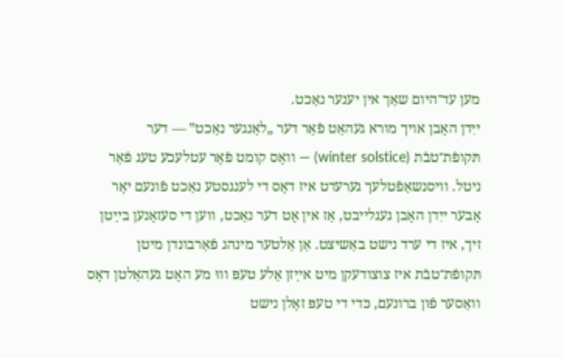מען עד־היום שאַך אין יענער נאַכט.
ייִדן האָבן אויך מורא געהאַט פֿאַר דער „לאַנגער נאַכט‟ — דער תּקופֿת־טבֿת (winter solstice) — וואָס קומט פֿאָר עטלעכע טעג פֿאַר ניטל. וויסנשאַפֿטלעך גערעדט איז דאָס די לענגסטע נאַכט פֿונעם יאָר אָבער ייִדן האָבן געגלייבט, אַז אין אָט דער נאַכט, ווען די סעזאָנען בײַטן זיך, איז די ערד נישט באַשיצט. אַן אַלטער מינהג פֿאַרבונדן מיטן תּקופֿת־טבֿת איז צוצודעקן מיט אײַזן אַלע טעפּ וווּ מע האָט געהאַלטן דאָס וואַסער פֿון ברונעם, כּדי די טעפּ זאָלן נישט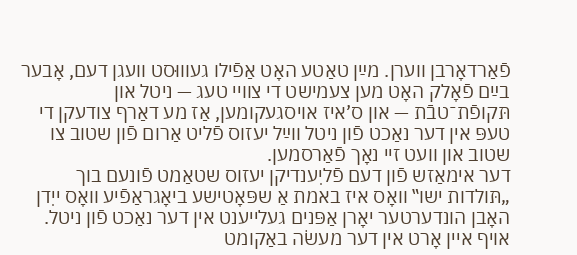פֿאַרדאָרבן ווערן. מײַן טאַטע האָט אַפֿילו געוווּסט וועגן דעם, אָבער בײַם פֿאָלק האָט מען צעמישט די צוויי טעג — ניטל און תּקופֿת־טבֿת — און ס’איז אויסגעקומען, אַז מע דאַרף צודעקן די טעפּ אין דער נאַכט פֿון ניטל ווײַל יעזוס פֿליט אַרום פֿון שטוב צו שטוב און וועט זיי נאָך פֿאַרסמען.
דער אימאַזש פֿון דעם פֿליִענדיקן יעזוס שטאַמט פֿונעם בוך „תּולדות ישו‟ וואָס איז באמת אַ שפּאָטישע ביאָגראַפֿיע וואָס ייִדן האָבן הונדערטער יאָרן אַפּנים געלייענט אין דער נאַכט פֿון ניטל. אויף איין אָרט אין דער מעשׂה באַקומט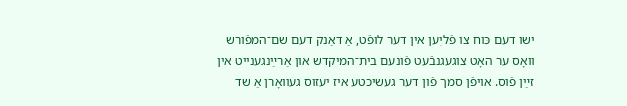ישו דעם כּוח צו פֿליִען אין דער לופֿט, אַ דאַנק דעם שם־המפֿורש וואָס ער האָט צוגעגנבֿעט פֿונעם בית־המיקדש און אַרײַנגענייט אין זײַן פֿוס. אויפֿן סמך פֿון דער געשיכטע איז יעזוס געוואָרן אַ שד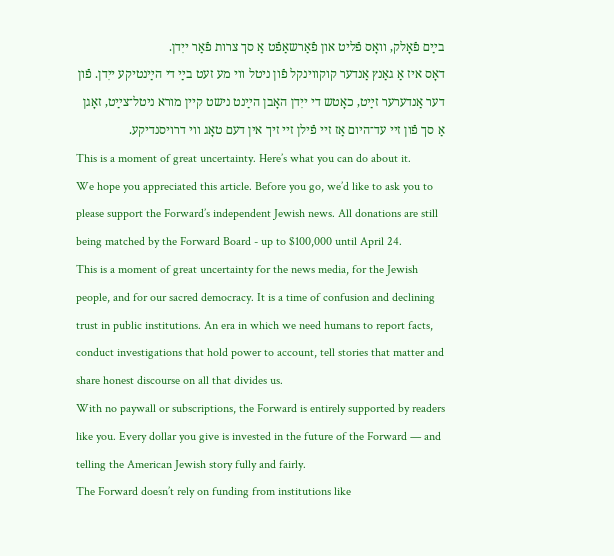בײַם פֿאָלק, וואָס פֿליט און פֿאַרשאַפֿט אַ סך צרות פֿאַר ייִדן.
דאָס איז אַ גאַנץ אַנדער קוקווינקל פֿון ניטל ווי מע זעט בײַ די הײַנטיקע ייִדן. פֿון דער אַנדערער זײַט, כאָטש די ייִדן האָבן הײַנט נישט קיין מורא ניטל־צײַט, זאָגן אַ סך פֿון זיי עד־היום אַז זיי פֿילן זיי זיך אין דעם טאָג ווי דרויסנדיקע.
This is a moment of great uncertainty. Here’s what you can do about it.
We hope you appreciated this article. Before you go, we’d like to ask you to please support the Forward’s independent Jewish news. All donations are still being matched by the Forward Board - up to $100,000 until April 24.
This is a moment of great uncertainty for the news media, for the Jewish people, and for our sacred democracy. It is a time of confusion and declining trust in public institutions. An era in which we need humans to report facts, conduct investigations that hold power to account, tell stories that matter and share honest discourse on all that divides us.
With no paywall or subscriptions, the Forward is entirely supported by readers like you. Every dollar you give is invested in the future of the Forward — and telling the American Jewish story fully and fairly.
The Forward doesn’t rely on funding from institutions like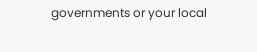governments or your local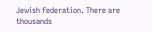Jewish federation. There are thousands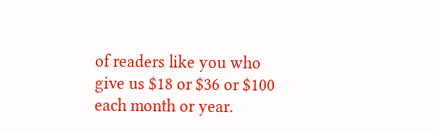of readers like you who give us $18 or $36 or $100 each month or year.